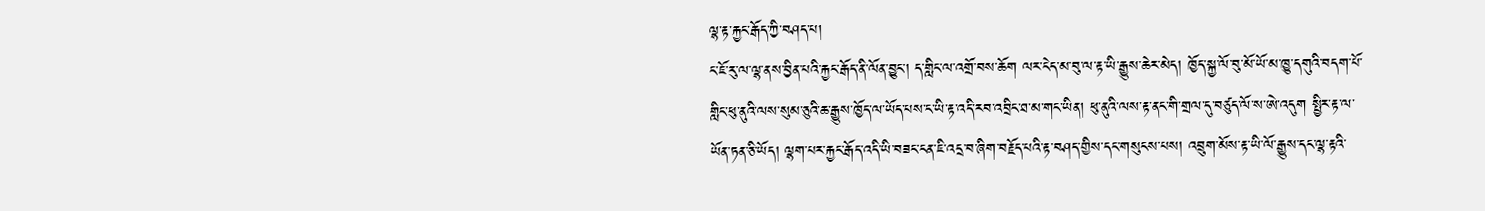ལྷ་རྟ་རྐྱང་རྒོད་ཀྱི་བཤད་པ།
ང་ཇོ་རུ་ལ་ལྷ་ནས་བྱིན་པའི་རྐྱང་རྒོད་ནི་ལོན་བྱུང་། ད་གླིང་ལ་འགྲོ་བས་ཆོག ལར་ངེད་མ་བུ་ལ་རྟ་ཡི་རྒྱུས་ཆེར་མེད། ཁྱོད་སྐྱ་ལོ་བུ་མོ་ཡོ་མ་ཁྱུ་དགུའི་བདག་པོ་གླིང་ཕུ་ནུའི་ལས་སུམ་ཅུའི་ཆ་རྒྱུས་ཁྱོད་ལ་ཡོད་པས་ང་ཡི་རྟ་འདི་རབ་འབྲིང་ཐ་མ་གང་ཡིན། ཕུ་ནུའི་ལས་རྟ་ནང་གི་གྲལ་དུ་བཙུད་ལོ་ས་ཨེ་འདུག སྤྱིར་རྟ་ལ་ཡོན་ཏན་ཅི་ཡོད། ལྷག་པར་རྐྱང་རྒོད་འདི་ཡི་བཟང་ངན་ཇི་འདྲ་བ་ཞིག་བརྗོད་པའི་རྟ་བཤད་གྱིས་དང་གསུངས་པས། འབྲུག་མོས་རྟ་ཡི་ལོ་རྒྱུས་དང་ལྷ་རྟའི་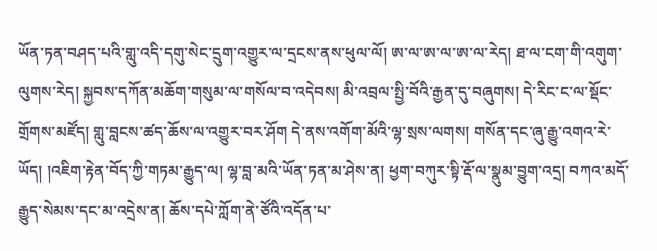ཡོན་ཏན་བཤད་པའི་གླུ་འདི་དགུ་སེང་དྲུག་འགྱུར་ལ་དྲངས་ནས་ཕུལ་ལོ། ཨ་ལ་ཨ་ལ་ཨ་ལ་རེད། ཐ་ལ་ངག་གི་འགུག་ལུགས་རེད། སྐྱབས་དཀོན་མཆོག་གསུམ་ལ་གསོལ་བ་འདེབས། མི་འབྲལ་སྤྱི་བོའི་རྒྱན་དུ་བཞུགས། དེ་རིང་ང་ལ་སྡོང་གྲོགས་མཛོད། གླུ་བླངས་ཚད་ཆོས་ལ་འགྱུར་བར་ཤོག དེ་ནས་འགོག་མོའི་ལྷ་སྲས་ལགས། གསོན་དང་ཞུ་རྒྱུ་འགའ་རེ་ཡོད། །འཇིག་རྟེན་བོད་ཀྱི་གཏམ་རྒྱུད་ལ། ལྷ་བླ་མའི་ཡོན་ཏན་མ་ཤེས་ན། ཕྱག་བཀུར་སྟི་རྡོ་ལ་སྣུམ་བྱུག་འདྲ། བཀའ་མདོ་རྒྱུད་སེམས་དང་མ་འདྲེས་ན། ཆོས་དཔེ་ཀློག་ནེ་ཙོའི་འདོན་པ་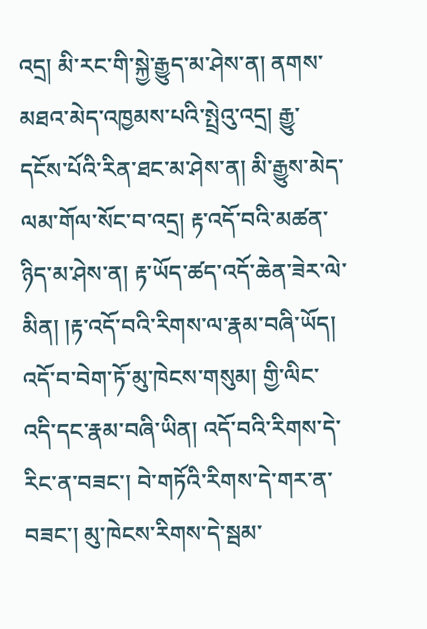འདྲ། མི་རང་གི་སྐྱེ་རྒྱུད་མ་ཤེས་ན། ནགས་མཐའ་མེད་འཁྱམས་པའི་སྤྲེའུ་འདྲ། རྒྱུ་དངོས་པོའི་རིན་ཐང་མ་ཤེས་ན། མི་རྒྱུས་མེད་ལམ་གོལ་སོང་བ་འདྲ། རྟ་འདོ་བའི་མཚན་ཉིད་མ་ཤེས་ན། རྟ་ཡོད་ཚད་འདོ་ཆེན་ཟེར་ལེ་མིན། །རྟ་འདོ་བའི་རིགས་ལ་རྣམ་བཞི་ཡོད། འདོ་བ་བེག་ཏོ་མུ་ཁེངས་གསུམ། གྱི་ལིང་འདི་དང་རྣམ་བཞི་ཡིན། འདོ་བའི་རིགས་དེ་རིང་ན་བཟང་། བེ་གཏོའི་རིགས་དེ་གར་ན་བཟང་། མུ་ཁེངས་རིགས་དེ་སྦམ་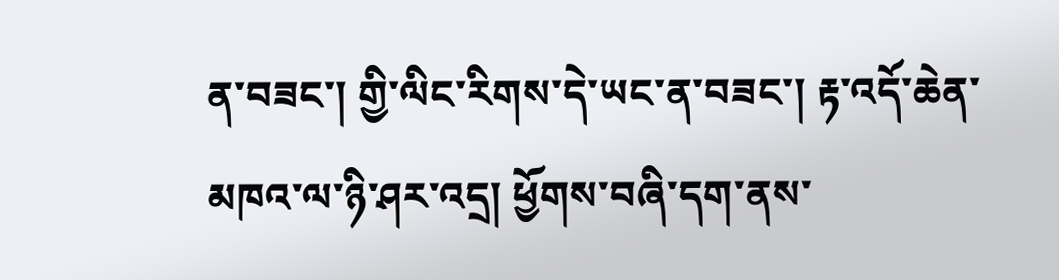ན་བཟང་། གྱི་ལིང་རིགས་དེ་ཡང་ན་བཟང་། རྟ་འདོ་ཆེན་མཁའ་ལ་ཉི་ཤར་འདྲ། ཕྱོགས་བཞི་དག་ནས་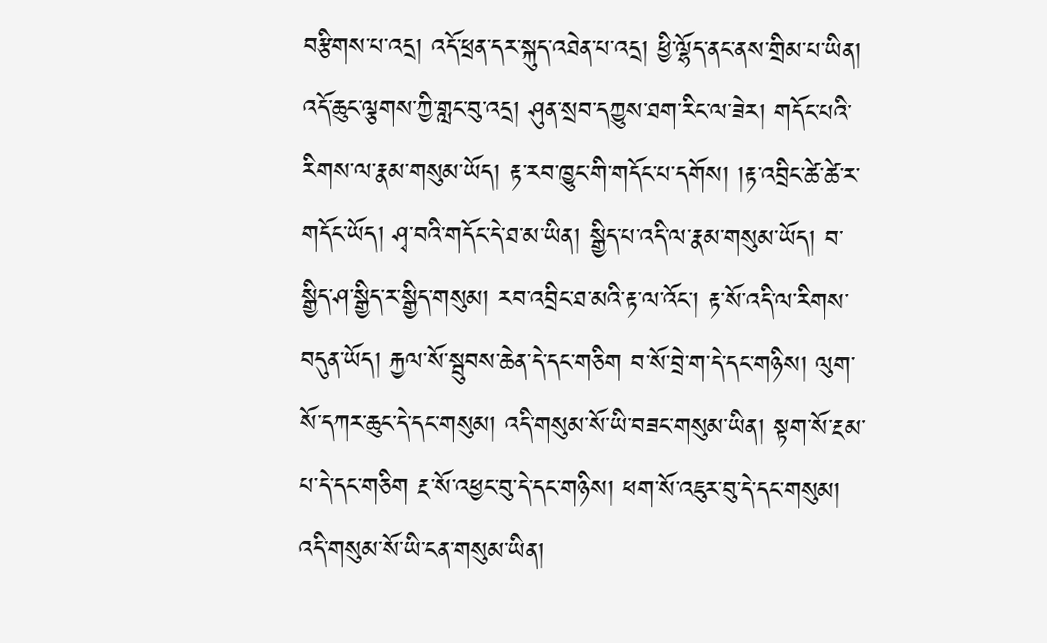བརྩིགས་པ་འདྲ། འདོ་ཕྲན་དར་སྐུད་འཐེན་པ་འདྲ། ཕྱི་ལྷོད་ནང་ནས་གྲིམ་པ་ཡིན། འདོ་ཆུང་ལྕགས་ཀྱི་གླང་བུ་འདྲ། ཤུན་སྲབ་དཀྱུས་ཐག་རིང་ལ་ཟེར། གདོང་པའི་རིགས་ལ་རྣམ་གསུམ་ཡོད། རྟ་རབ་ཁྱུང་གི་གདོང་པ་དགོས། །རྟ་འབྲིང་ཚེ་ཚེ་ར་གདོང་ཡོད། ཤྭ་བའི་གདོང་དེ་ཐ་མ་ཡིན། སྒྱིད་པ་འདི་ལ་རྣམ་གསུམ་ཡོད། བ་སྒྱིད་ཤ་སྒྱིད་ར་སྒྱིད་གསུམ། རབ་འབྲིང་ཐ་མའི་རྟ་ལ་འོང་། རྟ་སོ་འདི་ལ་རིགས་བདུན་ཡོད། རྐྱལ་སོ་སྦུབས་ཆེན་དེ་དང་གཅིག བ་སོ་བྲེ་ག་དེ་དང་གཉིས། ལུག་སོ་དཀར་ཆུང་དེ་དང་གསུམ། འདི་གསུམ་སོ་ཡི་བཟང་གསུམ་ཡིན། སྟག་སོ་རྔམ་པ་དེ་དང་གཅིག རྔ་སོ་འཕྱང་བུ་དེ་དང་གཉིས། ཕག་སོ་འཇུར་བུ་དེ་དང་གསུམ། འདི་གསུམ་སོ་ཡི་ངན་གསུམ་ཡིན།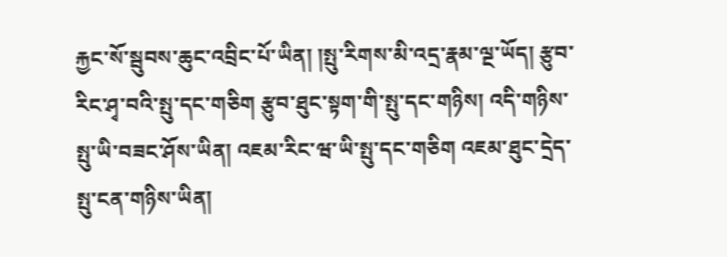རྐྱང་སོ་སྦུབས་ཆུང་འབྲིང་པོ་ཡིན། །སྤུ་རིགས་མི་འདྲ་རྣམ་ལྔ་ཡོད། རྩུབ་རིང་ཤྭ་བའི་སྤུ་དང་གཅིག རྩུབ་ཐུང་སྟག་གི་སྤུ་དང་གཉིས། འདི་གཉིས་སྤུ་ཡི་བཟང་ཤོས་ཡིན། འཇམ་རིང་ཝ་ཡི་སྤུ་དང་གཅིག འཇམ་ཐུང་དྲེད་སྤུ་ངན་གཉིས་ཡིན།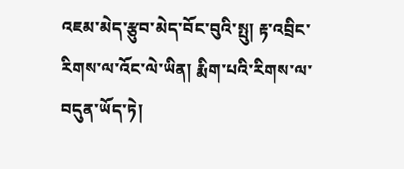འཇམ་མེད་རྩུབ་མེད་བོང་བུའི་སྤུ། རྟ་འབྲིང་རིགས་ལ་འོང་ལེ་ཡིན། རྨིག་པའི་རིགས་ལ་བདུན་ཡོད་ཏེ།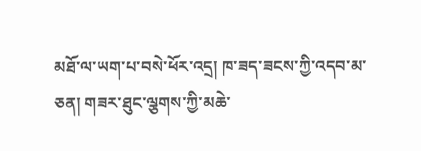མཐོ་ལ་ཡག་པ་བསེ་ཕོར་འདྲ། ཁ་ཟད་ཟངས་ཀྱི་འདབ་མ་ཅན། གཟར་ཐུང་ལྕགས་ཀྱི་མཆེ་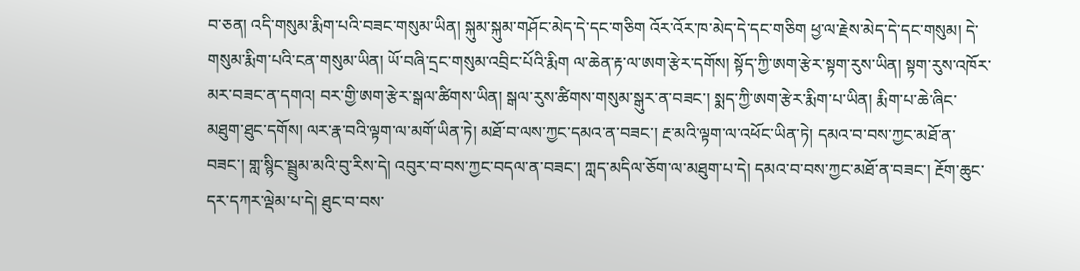བ་ཅན། འདི་གསུམ་རྨིག་པའི་བཟང་གསུམ་ཡིན། སྐུམ་སྐུམ་གཤོང་མེད་དེ་དང་གཅིག འོར་འོར་ཁ་མེད་དེ་དང་གཅིག ཕྱ་ལ་རྗེས་མེད་དེ་དང་གསུམ། དེ་གསུམ་རྨིག་པའི་ངན་གསུམ་ཡིན། ཡོ་བཞི་དྲང་གསུམ་འབྲིང་པོའི་རྨིག ལ་ཆེན་རྟ་ལ་ཨག་རྩེར་དགོས། སྟོད་ཀྱི་ཨག་རྩེར་སྟག་རུས་ཡིན། སྟག་རུས་འཁོར་མར་བཟང་ན་དགའ། བར་གྱི་ཨག་རྩེར་སྒལ་ཚིགས་ཡིན། སྒལ་རུས་ཚིགས་གསུམ་སྒུར་ན་བཟང་། སྨད་ཀྱི་ཨག་རྩེར་རྨིག་པ་ཡིན། རྨིག་པ་ཆེ་ཞིང་མཐུག་ཐུང་དགོས། ལར་རྣ་བའི་ལྟག་ལ་མགོ་ཡིན་ཏེ། མཐོ་བ་ལས་ཀྱང་དམའ་ན་བཟང་། རྔ་མའི་ལྟག་ལ་འཕོང་ཡིན་ཏེ། དམའ་བ་བས་ཀྱང་མཐོ་ན་བཟང་། གླ་སྙིང་སྦྲུམ་མའི་བུ་རིས་དེ། འབུར་བ་བས་ཀྱང་བདལ་ན་བཟང་། ཀླད་མདིལ་ཅོག་ལ་མཐུག་པ་དེ། དམའ་བ་བས་ཀྱང་མཐོ་ན་བཟང་། རྔོག་ཆུང་དར་དཀར་ལྡེམ་པ་དེ། ཐུང་བ་བས་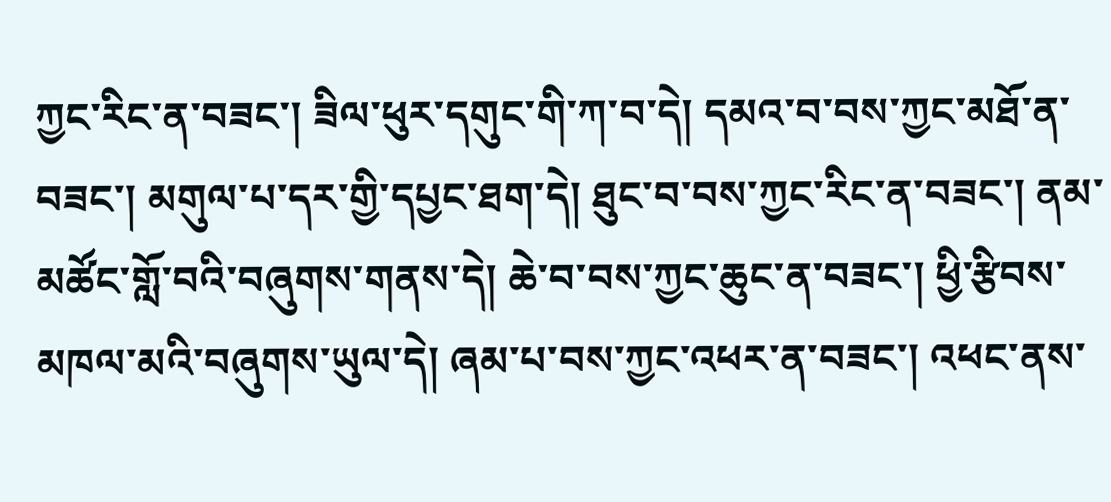ཀྱང་རིང་ན་བཟང་། ཟིལ་ཕུར་དགུང་གི་ཀ་བ་དེ། དམའ་བ་བས་ཀྱང་མཐོ་ན་བཟང་། མགུལ་པ་དར་གྱི་དཔྱང་ཐག་དེ། ཐུང་བ་བས་ཀྱང་རིང་ན་བཟང་། ནམ་མཚོང་གློ་བའི་བཞུགས་གནས་དེ། ཆེ་བ་བས་ཀྱང་ཆུང་ན་བཟང་། ཕྱི་རྩིབས་མཁལ་མའི་བཞུགས་ཡུལ་དེ། ཞམ་པ་བས་ཀྱང་འཕར་ན་བཟང་། འཕང་ནས་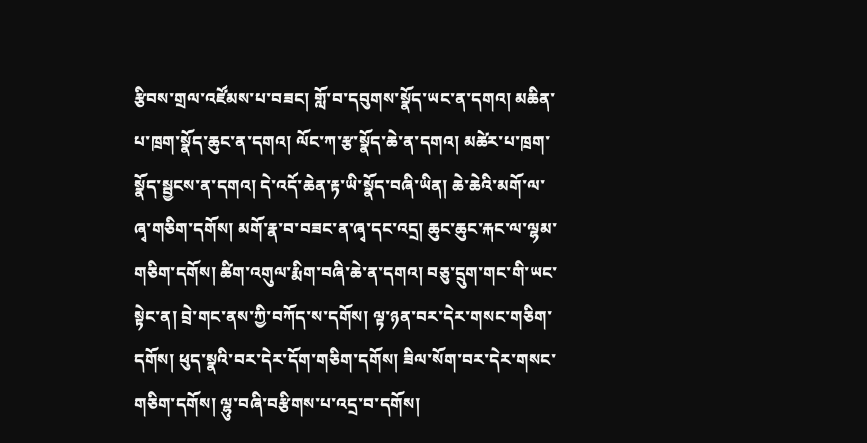རྩིབས་གྲལ་འཛོམས་པ་བཟང། གློ་བ་དབུགས་སྣོད་ཡང་ན་དགའ། མཆིན་པ་ཁྲག་སྣོད་ཆུང་ན་དགའ། ལོང་ཀ་རྩ་སྣོད་ཆེ་ན་དགའ། མཚེར་པ་ཁྲག་སྣོད་སྦྱངས་ན་དགའ། དེ་འདོ་ཆེན་རྟ་ཡི་སྣོད་བཞི་ཡིན། ཆེ་ཆེའི་མགོ་ལ་ཞྭ་གཅིག་དགོས། མགོ་རྣ་བ་བཟང་ན་ཞྭ་དང་འདྲ། ཆུང་ཆུང་རྐང་ལ་ལྷམ་གཅིག་དགོས། ཚིག་འགུལ་རྨིག་བཞི་ཆེ་ན་དགའ། བཅུ་དྲུག་གང་གི་ཡང་སྟེང་ན། བྲེ་གང་ནས་ཀྱི་བཀོད་ས་དགོས། ལྟ་ཉན་བར་དེར་གསང་གཅིག་དགོས། ཕུད་སྣའི་བར་དེར་དོག་གཅིག་དགོས། ཟིལ་སོག་བར་དེར་གསང་གཅིག་དགོས། ལྷུ་བཞི་བརྩིགས་པ་འདྲ་བ་དགོས།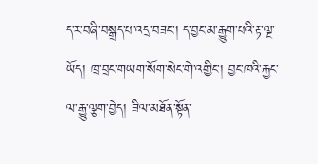ད་ར་བཞི་བསྒྲད་པ་འདྲ་བཟང་། ད་བྱང་མ་རྒྱུག་པའི་རྟ་ལྔ་ཡོད། ཁྲ་བྲང་གཡག་སོག་སེང་གེ་འགྱིང་། བྱང་ཁའི་རྐྱང་ལ་རྒྱུ་ལྕག་བྱེད། ཟིལ་མཐོན་སྟོན་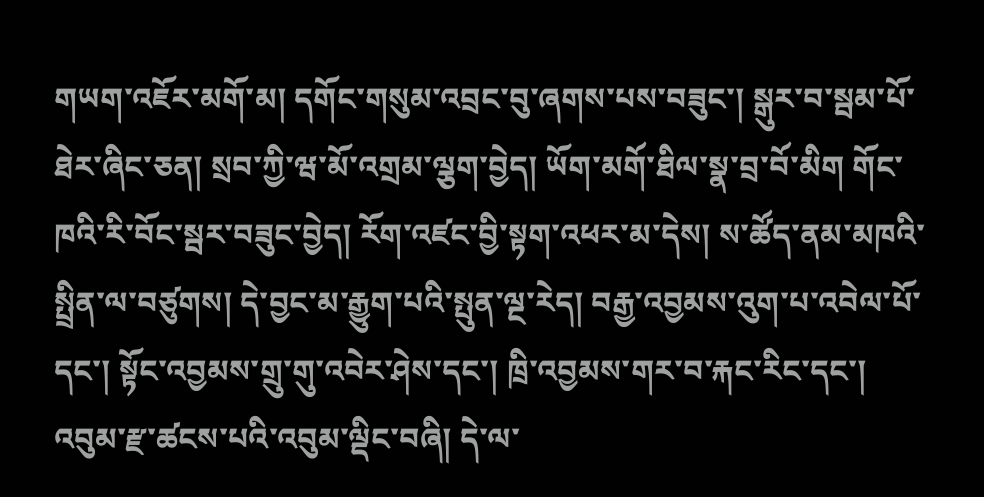གཡག་འཇོར་མགོ་མ། དགོང་གསུམ་འབྲང་བུ་ཞགས་པས་བཟུང་། སྒུར་བ་སྦམ་པོ་ཐེར་ཞིང་ཅན། སྲབ་ཀྱི་ཝ་མོ་འགྲམ་ལྕག་བྱེད། ཡོག་མགོ་ཐིལ་སྣ་བྲ་བོ་མིག གོང་ཁའི་རི་བོང་སྦར་བཟུང་བྱེད། རོག་འཛང་བྱི་སྟག་འཕར་མ་དེས། ས་ཚོད་ནམ་མཁའི་སྤྲིན་ལ་བཙུགས། དེ་བྱང་མ་རྒྱུག་པའི་སྤུན་ལྔ་རེད། བརྒྱ་འབྱམས་འུག་པ་འབེལ་པོ་དང་། སྟོང་འབྱམས་གྲུ་གུ་འབེར་ཤེས་དང་། ཁྲི་འབྱམས་གར་བ་རྐང་རིང་དང་། འབུམ་རྫ་ཚངས་པའི་འབུམ་ལྡིང་བཞི། དེ་ལ་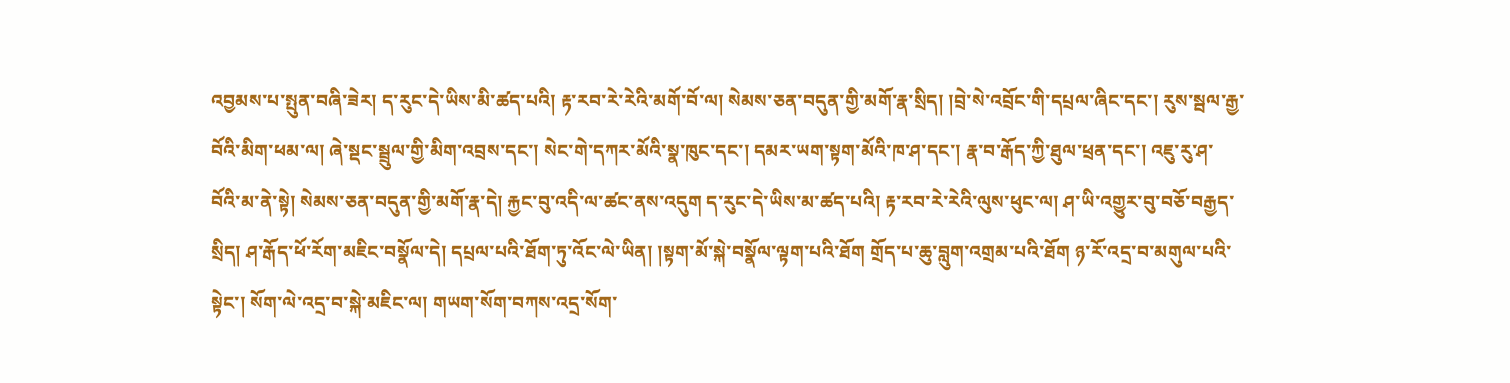འབྱམས་པ་སྤུན་བཞི་ཟེར། ད་རུང་དེ་ཡིས་མི་ཚད་པའི། རྟ་རབ་རེ་རེའི་མགོ་བོ་ལ། སེམས་ཅན་བདུན་གྱི་མགོ་རྣ་སྲིད། །བྲེ་སེ་འབྲོང་གི་དཔྲལ་ཞིང་དང་། རུས་སྦལ་རྒྱ་བོའི་མིག་ཕམ་ལ། ཞེ་སྡང་སྦྲུལ་གྱི་མིག་འབྲས་དང་། སེང་གེ་དཀར་མོའི་སྣ་ཁུང་དང་། དམར་ཡག་སྟག་མོའི་ཁ་ཤ་དང་། རྣ་བ་རྒོད་ཀྱི་ཐུལ་ཕྲན་དང་། འཇུ་རུ་ཤ་བོའི་མ་ནེ་སྟེ། སེམས་ཅན་བདུན་གྱི་མགོ་རྣ་དེ། རྐྱང་བུ་འདི་ལ་ཚང་ནས་འདུག ད་རུང་དེ་ཡིས་མ་ཚད་པའི། རྟ་རབ་རེ་རེའི་ལུས་ཕུང་ལ། ཤ་ཡི་འགྱུར་བུ་བཅོ་བརྒྱད་སྲིད། ཤ་རྒོད་ཕོ་རོག་མཇིང་བསྣོལ་དེ། དཔྲལ་པའི་ཐོག་ཏུ་འོང་ལེ་ཡིན། །སྟག་མོ་སྐེ་བསྣོལ་ལྟག་པའི་ཐོག གྲོད་པ་ཆུ་བླུག་འགྲམ་པའི་ཐོག ཉ་རོ་འདྲ་བ་མགུལ་པའི་སྟེང་། སོག་ལེ་འདྲ་བ་སྐེ་མཇིང་ལ། གཡག་སོག་བཀས་འདྲ་སོག་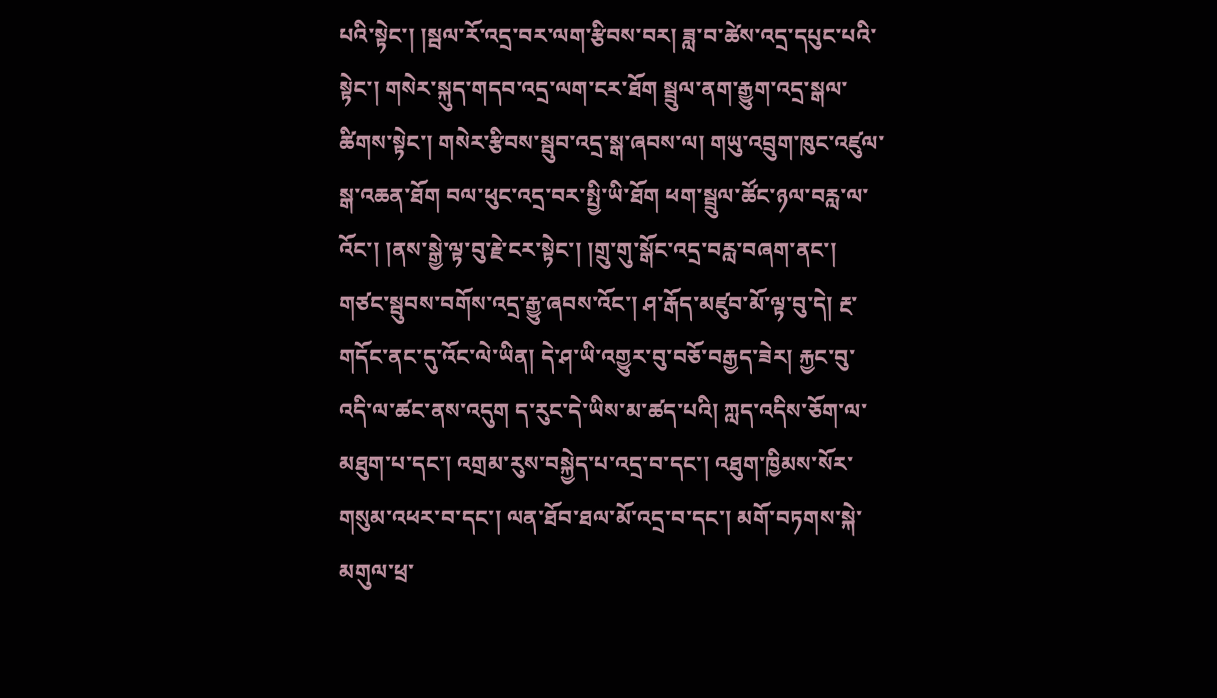པའི་སྟེང་། །སྦལ་རོ་འདྲ་བར་ལག་རྩིབས་བར། ཟླ་བ་ཚེས་འདྲ་དཔུང་པའི་སྟེང་། གསེར་སྐུད་གདབ་འདྲ་ལག་ངར་ཐོག སྦྲུལ་ནག་རྒྱུག་འདྲ་སྒལ་ཚིགས་སྟེང་། གསེར་རྩིབས་སྦུབ་འདྲ་སྒ་ཞབས་ལ། གཡུ་འབྲུག་ཁུང་འཛུལ་སྒ་འཆན་ཐོག བལ་ཕུང་འདྲ་བར་སྤྱི་ཡི་ཐོག ཕག་སྦྲུལ་ཚོང་ཉལ་བརླ་ལ་འོང་། །ནས་སྒྱེ་ལྟ་བུ་རྗེ་ངར་སྟེང་། །གྲུ་གུ་སྒོང་འདྲ་བརླ་བཞག་ནང་། གཙང་སྦུབས་བགོས་འདྲ་རྒྱུ་ཞབས་འོང་། ཤ་རྒོད་མཛུབ་མོ་ལྟ་བུ་དེ། རྔ་གདོང་ནང་དུ་འོང་ལེ་ཡིན། དེ་ཤ་ཡི་འགྱུར་བུ་བཅོ་བརྒྱད་ཟེར། རྐྱང་བུ་འདི་ལ་ཚང་ནས་འདུག ད་རུང་དེ་ཡིས་མ་ཚད་པའི། ཀླད་འདིས་ཅོག་ལ་མཐུག་པ་དང་། འགྲམ་རུས་བསྐྱེད་པ་འདྲ་བ་དང་། འཐུག་ཁྱིམས་སོར་གསུམ་འཕར་བ་དང་། ལན་ཐོབ་ཐལ་མོ་འདྲ་བ་དང་། མགོ་བཏགས་སྐེ་མགུལ་ཕྲ་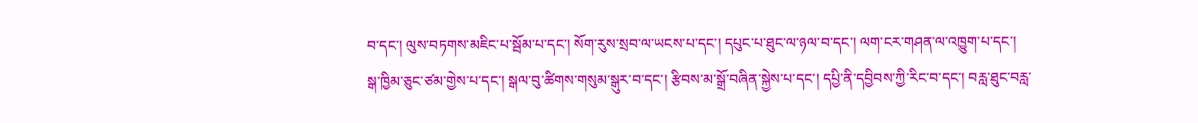བ་དང་། ལུས་བཏགས་མཇིང་པ་སྦོམ་པ་དང་། སོག་རུས་སྲབ་ལ་ཡངས་པ་དང་། དཔུང་པ་ཐུང་ལ་ཉལ་བ་དང་། ལག་ངར་གཤན་ལ་འཁྱུག་པ་དང་། སྒ་ཁྱིམ་ཅུང་ཙམ་གྱེས་པ་དང་། སྒལ་བུ་ཚིགས་གསུམ་སྒུར་བ་དང་། རྩིབས་མ་སྒྲོ་བཞིན་སྐྱེས་པ་དང་། དཔྱི་ནི་དབྱིབས་ཀྱི་རིང་བ་དང་། བརླ་ཐུང་བརླ་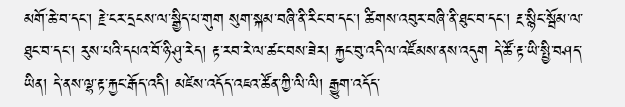མགོ་ཆེ་བ་དང་། རྗེ་ངར་དྲངས་ལ་སྒྱིད་པ་གུག སུག་སྐམ་བཞི་ནི་རིང་བ་དང་། ཚིགས་འབུར་བཞི་ནི་ཐུང་བ་དང་། རྔ་སྙིང་སྦོམ་ལ་ཐུང་བ་དང་། རུས་པའི་དཔའ་བོ་ཉི་ཤུ་རེད། རྟ་རབ་རེ་ལ་ཚང་བས་ཟེར། རྐྱང་བུ་འདི་ལ་འཛོམས་ནས་འདུག དེ་ཚོ་རྟ་ཡི་སྤྱི་བཤད་ཡིན། དེ་ནས་ལྷ་རྟ་རྐྱང་རྒོད་འདི། མཛེས་འདོད་འཇའ་ཚོན་ཀྱི་ལི་ལི། རྒྱུག་འདོད་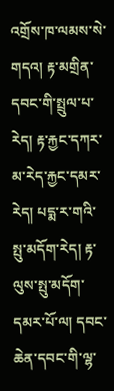འགྲོས་ཁ་ལམས་སེ་གདའ། རྟ་མགྲིན་དབང་གི་སྤྲུལ་པ་རེད། རྟ་རྐྱང་དཀར་མ་རེད་རྐྱང་དམར་རེད། པདྨ་ར་གའི་སྤུ་མདོག་རེད། རྟ་ལུས་སྤུ་མདོག་དམར་པོ་ལ། དབང་ཆེན་དབང་གི་ལྷ་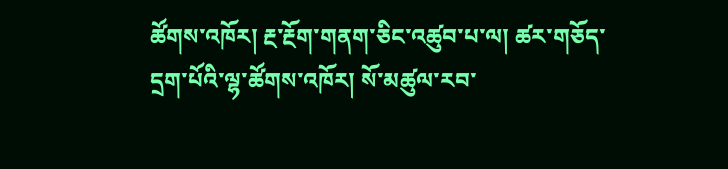ཚོགས་འཁོར། རྔ་རྔོག་གནག་ཅིང་འཚུབ་པ་ལ། ཚར་གཅོད་དྲག་པོའི་ལྷ་ཚོགས་འཁོར། སོ་མཚུལ་རབ་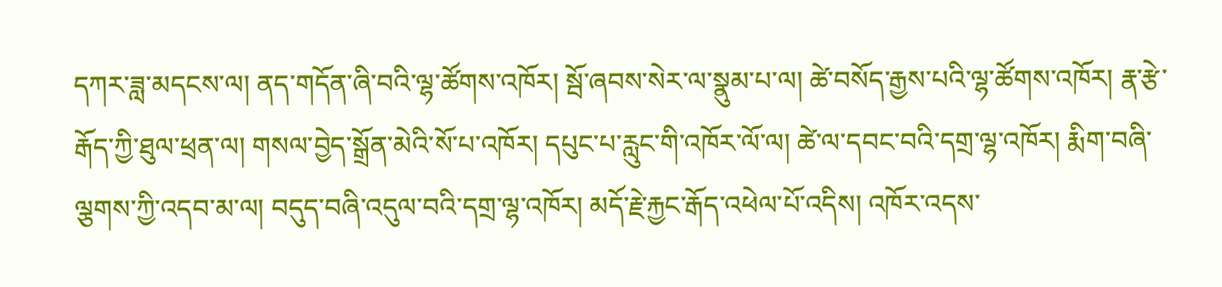དཀར་ཟླ་མདངས་ལ། ནད་གདོན་ཞི་བའི་ལྷ་ཚོགས་འཁོར། སྦོ་ཞབས་སེར་ལ་སྣུམ་པ་ལ། ཚེ་བསོད་རྒྱས་པའི་ལྷ་ཚོགས་འཁོར། རྣ་རྩེ་རྒོད་ཀྱི་ཐུལ་ཕྲན་ལ། གསལ་བྱེད་སྒྲོན་མེའི་སོ་པ་འཁོར། དཔུང་པ་རླུང་གི་འཁོར་ལོ་ལ། ཚེ་ལ་དབང་བའི་དགྲ་ལྷ་འཁོར། རྨིག་བཞི་ལྕགས་ཀྱི་འདབ་མ་ལ། བདུད་བཞི་འདུལ་བའི་དགྲ་ལྷ་འཁོར། མདོ་རྗེ་རྐྱང་རྒོད་འཕེལ་པོ་འདིས། འཁོར་འདས་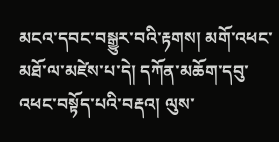མངའ་དབང་བསྒྱུར་བའི་རྟགས། མགོ་འཕང་མཐོ་ལ་མཛེས་པ་དེ། དཀོན་མཆོག་དབུ་འཕང་བསྟོད་པའི་བརྡའ། ལུས་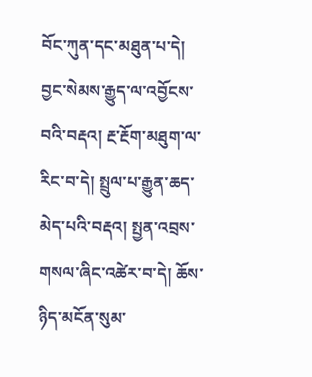བོང་ཀུན་དང་མཐུན་པ་དེ། བྱང་སེམས་རྒྱུད་ལ་འབྱོངས་བའི་བརྡའ། རྔ་རྔོག་མཐུག་ལ་རིང་བ་དེ། སྤྲུལ་པ་རྒྱུན་ཆད་མེད་པའི་བརྡའ། སྤྱན་འབྲས་གསལ་ཞིང་འཚེར་བ་དེ། ཆོས་ཉིད་མངོན་སུམ་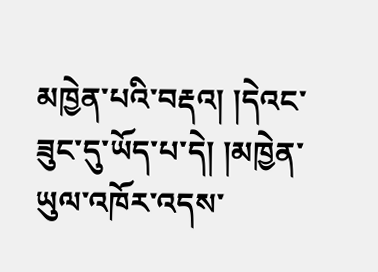མཁྱེན་པའི་བརྡའ། །དེའང་ཟུང་དུ་ཡོད་པ་དེ། །མཁྱེན་ཡུལ་འཁོར་འདས་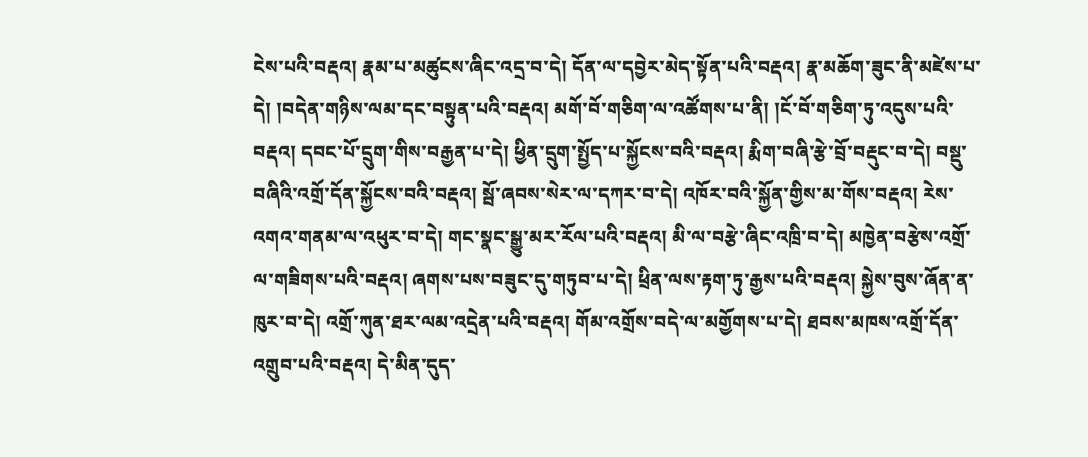ངེས་པའི་བརྡའ། རྣམ་པ་མཚུངས་ཞིང་འདྲ་བ་དེ། དོན་ལ་དབྱེར་མེད་སྟོན་པའི་བརྡའ། རྣ་མཆོག་ཟུང་ནི་མཛེས་པ་དེ། །བདེན་གཉིས་ལམ་དང་བསྟུན་པའི་བརྡའ། མགོ་བོ་གཅིག་ལ་འཚོགས་པ་ནི། །ངོ་བོ་གཅིག་ཏུ་འདུས་པའི་བརྡའ། དབང་པོ་དྲུག་གིས་བརྒྱན་པ་དེ། ཕྱིན་དྲུག་སྤྱོད་པ་སྐྱོངས་བའི་བརྡའ། རྨིག་བཞི་རྩེ་བྲོ་བརྡུང་བ་དེ། བསྡུ་བཞིའི་འགྲོ་དོན་སྐྱོངས་བའི་བརྡའ། སྦོ་ཞབས་སེར་ལ་དཀར་བ་དེ། འཁོར་བའི་སྐྱོན་གྱིས་མ་གོས་བརྡའ། རེས་འགའ་གནམ་ལ་འཕུར་བ་དེ། གང་སྣང་སྒྱུ་མར་རོལ་པའི་བརྡའ། མི་ལ་བརྩེ་ཞིང་འཁྲི་བ་དེ། མཁྱེན་བརྩེས་འགྲོ་ལ་གཟིགས་པའི་བརྡའ། ཞགས་པས་བཟུང་དུ་གཏུབ་པ་དེ། ཕྲིན་ལས་རྟག་ཏུ་རྒྱས་པའི་བརྡའ། སྐྱེས་བུས་ཞོན་ན་ཁུར་བ་དེ། འགྲོ་ཀུན་ཐར་ལམ་འདྲེན་པའི་བརྡའ། གོམ་འགྲོས་བདེ་ལ་མགྱོགས་པ་དེ། ཐབས་མཁས་འགྲོ་དོན་འགྲུབ་པའི་བརྡའ། དེ་མིན་དུད་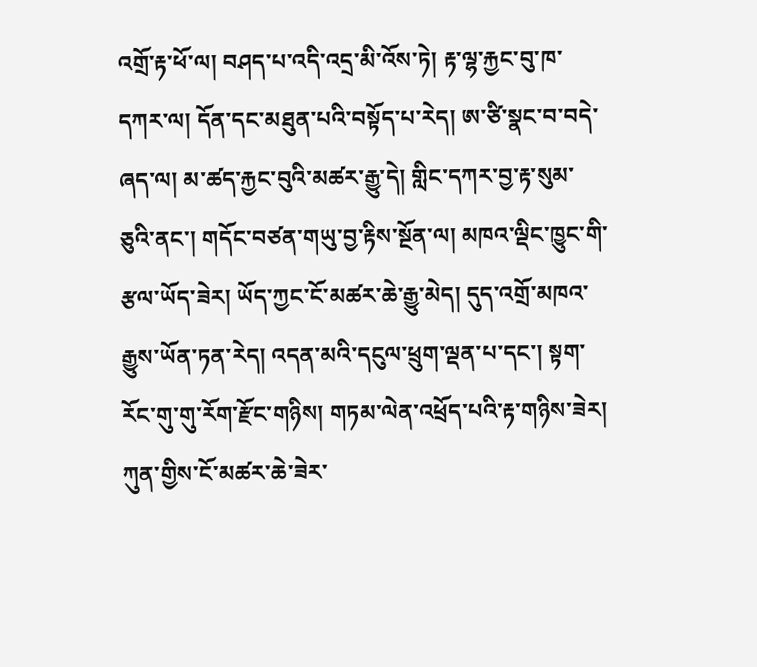འགྲོ་རྟ་ཕོ་ལ། བཤད་པ་འདི་འདྲ་མི་འོས་ཏེ། རྟ་ལྷ་རྐྱང་བུ་ཁ་དཀར་ལ། དོན་དང་མཐུན་པའི་བསྟོད་པ་རེད། ཨ་ཙི་སྣང་བ་བདེ་ཞད་ལ། མ་ཚད་རྐྱང་བུའི་མཚར་རྒྱུ་དེ། གླིང་དཀར་བྱ་རྟ་སུམ་ཅུའི་ནང་། གདོང་བཙན་གཡུ་བྱ་རྟིས་སྔོན་ལ། མཁའ་ལྡིང་ཁྱུང་གི་རྩལ་ཡོད་ཟེར། ཡོད་ཀྱང་ངོ་མཚར་ཆེ་རྒྱུ་མེད། དུད་འགྲོ་མཁའ་རྒྱུས་ཡོན་ཏན་རེད། འདན་མའི་དངུལ་ཕྲུག་ལྡན་པ་དང་། སྟག་རོང་གུ་གུ་རོག་རྫོང་གཉིས། གཏམ་ལེན་འཕྲོད་པའི་རྟ་གཉིས་ཟེར། ཀུན་གྱིས་ངོ་མཚར་ཆེ་ཟེར་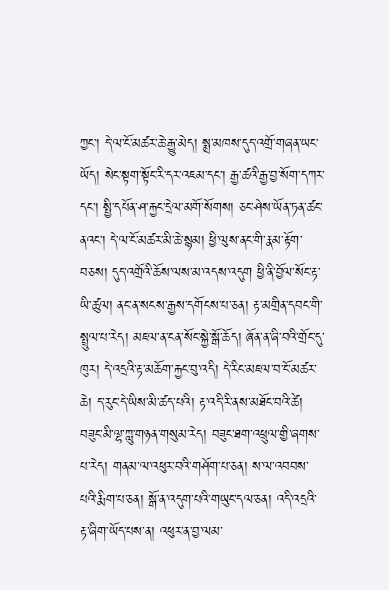ཀྱང་། དེ་ལ་ངོ་མཚར་ཆེ་རྒྱུ་མེད། སྨྲ་མཁས་དུད་འགྲོ་གཞན་ཡང་ཡོད། སེང་སྟག་སྟོང་རི་དར་འཇམ་དང་། རྒྱ་ཚའི་རྒྱ་བྱ་སོག་དཀར་དང་། སྤྱི་དཔོན་ཤ་རྐྱང་དྲེལ་མགོ་སོགས། ཅང་ཤེས་ཡོན་ཏན་ཚང་ནའང་། དེ་ལ་ངོ་མཚར་མི་ཆེ་སྙམ། ཕྱི་ལུས་ནང་གི་རྣམ་རྟོག་བཅས། དུད་འགྲོའི་ཆོས་ལས་མ་འདས་འདུག ཕྱི་ནི་བྱོལ་སོང་རྟ་ཡི་ཚུལ། ནང་ན་སངས་རྒྱས་དགོངས་པ་ཅན། རྟ་མགྲིན་དབང་གི་སྤྲུལ་པ་རེད། མཇལ་ན་ངན་སོང་སྐྱེ་སྒོ་ཆོད། ཞོན་ན་ཞི་བའི་གྲོང་དུ་ཁུར། དེ་འདྲའི་རྟ་མཆོག་རྐྱང་བུ་འདི། དེ་རིང་མཇལ་བ་ངོ་མཚར་ཆེ། ད་རུང་དེ་ཡིས་མི་ཚད་པའི། རྟ་འདི་རི་ནས་མཐོང་བའི་ཚེ། བཟུང་མི་ལྷ་ཀླུ་གཉན་གསུམ་རེད། བཟུང་ཐག་འཕྲུལ་གྱི་ཞགས་པ་རེད། གནམ་ལ་འཕུར་བའི་གཤོག་པ་ཅན། ས་ལ་འབབས་པའི་རྨིག་པ་ཅན། སྒོ་ན་འདུག་པའི་གཡུང་དལ་ཅན། འདི་འདྲའི་རྟ་ཞིག་ཡོད་པས་ན། འཕུར་ན་བྱ་ལམ་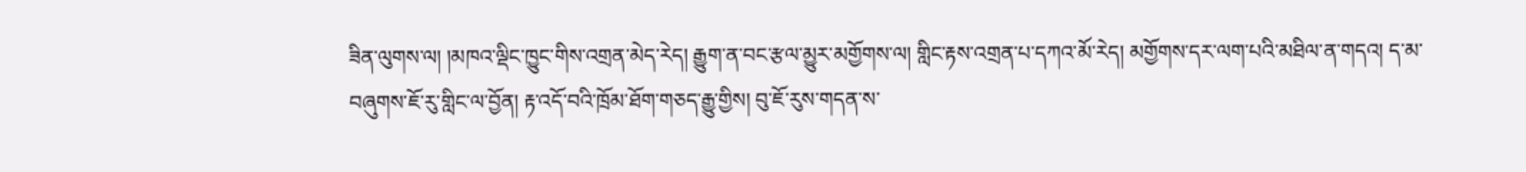ཟིན་ལུགས་ལ། །མཁའ་ལྡིང་ཁྱུང་གིས་འགྲན་མེད་རེད། རྒྱུག་ན་བང་རྩལ་མྱུར་མགྱོགས་ལ། གླིང་རྟས་འགྲན་པ་དཀའ་མོ་རེད། མགྱོགས་དར་ལག་པའི་མཐིལ་ན་གདའ། ད་མ་བཞུགས་ཇོ་རུ་གླིང་ལ་བྱོན། རྟ་འདོ་བའི་ཁྲོམ་ཐོག་གཅད་རྒྱུ་གྱིས། བུ་ཇོ་རུས་གདན་ས་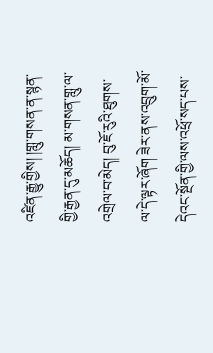འཛིན་རྒྱུ་གྱིས། །གླུ་གསན་ན་སྙན་གྱི་རྒྱན་དུ་མཆོད། མ་གསན་གླུ་ལ་འགྲེལ་བ་མེད། བུ་ཇོ་རུའི་ཐུགས་ལ་དེ་ལྟར་ཞོག ཟེར་ནས་འབྲུག་མོ་དེའང་སྔོན་གྱི་ལས་འཕྲོ་སད་པས་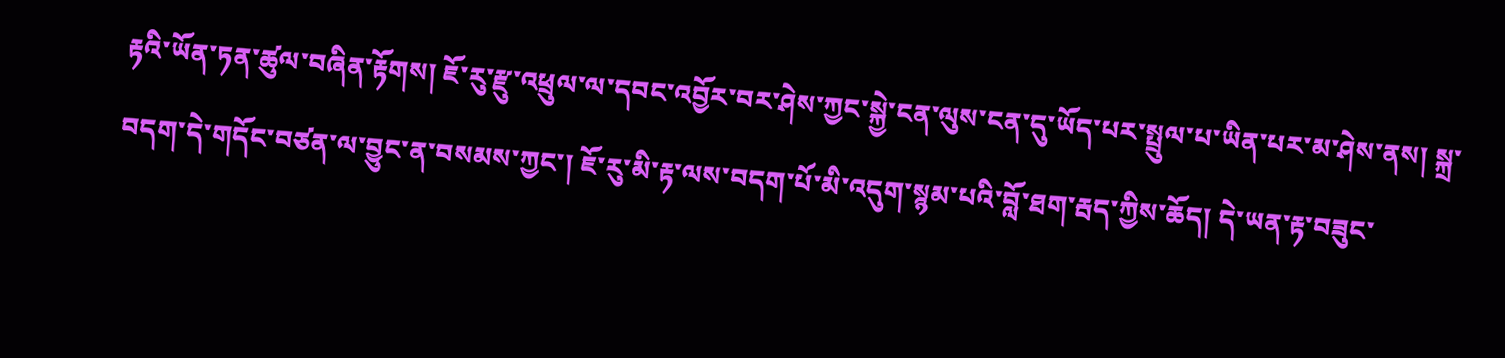རྟའི་ཡོན་ཏན་ཚུལ་བཞིན་རྟོགས། ཇོ་རུ་རྫུ་འཕྲུལ་ལ་དབང་འབྱོར་བར་ཤེས་ཀྱང་སྐྱེ་ངན་ལུས་ངན་དུ་ཡོད་པར་སྤྲུལ་པ་ཡིན་པར་མ་ཤེས་ནས། སྐྲ་བདག་དེ་གདོང་བཙན་ལ་བྱུང་ན་བསམས་ཀྱང་། ཇོ་རུ་མི་རྟ་ལས་བདག་པོ་མི་འདུག་སྙམ་པའི་བློ་ཐག་རྦད་ཀྱིས་ཆོད། དེ་ཡན་རྟ་བཟུང་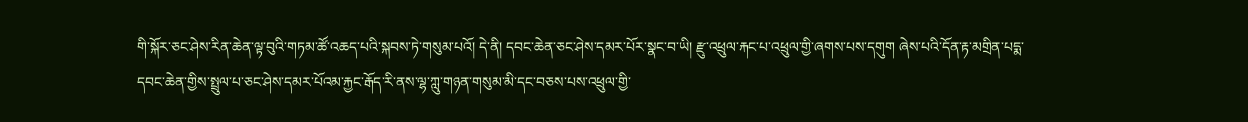གི་སྐོར་ཅང་ཤེས་རིན་ཆེན་ལྟ་བུའི་གཏམ་ཚོ་འཆད་པའི་སྐབས་ཏེ་གསུམ་པའོ། དེ་ནི། དབང་ཆེན་ཅང་ཤེས་དམར་པོར་སྣང་བ་ཡི། རྫུ་འཕྲུལ་རྐང་པ་འཕྲུལ་གྱི་ཞགས་པས་དགུག ཞེས་པའི་དོན་རྟ་མགྲིན་པདྨ་དབང་ཆེན་གྱིས་སྤྲུལ་པ་ཅང་ཤེས་དམར་པོའམ་རྐྱང་རྒོད་རི་ནས་ལྷ་ཀླུ་གཉན་གསུམ་མི་དང་བཅས་པས་འཕྲུལ་གྱི་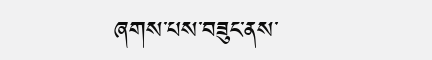ཞགས་པས་བཟུང་ནས་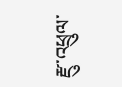རྫུ་འཕྲུལ་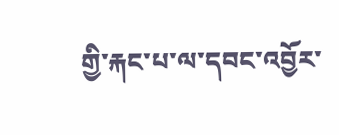གྱི་རྐང་པ་ལ་དབང་འབྱོར་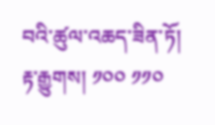བའི་ཚུལ་འཆད་ཟིན་ཏོ། རྟ་རྒྱུགས། ༡༠༠ ༡༡༠